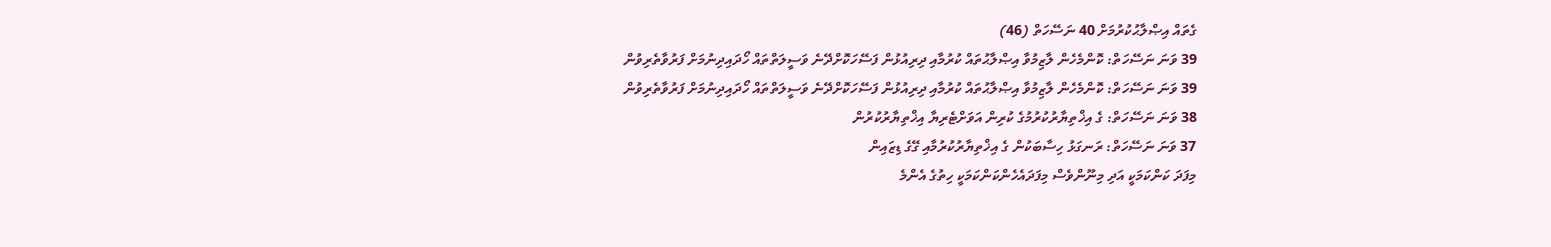ގެތައް އިޞްލާޙުކުރުމަށް 40 ނަސޭހަތް (46)
39 ވަނަ ނަސޭހަތް: ކޮންމެހެން ލާޒިމުވާ އިޞްލާޙުތައް ކުރުމާއި ދިރިއުޅުން ފަސޭހަކޮށްދޭނެ ވަސީލަތްތައް ހޯދައިދިނުމަށް ފަރުވާތެރިވުން
39 ވަނަ ނަސޭހަތް: ކޮންމެހެން ލާޒިމުވާ އިޞްލާޙުތައް ކުރުމާއި ދިރިއުޅުން ފަސޭހަކޮށްދޭނެ ވަސީލަތްތައް ހޯދައިދިނުމަށް ފަރުވާތެރިވުން
38 ވަނަ ނަސޭހަތް: ގެ އިޚްތިޔާރުކުރުމުގެ ކުރިން އަވަށްޓެރިޔާ އިޚްތިޔާރުކުރުން
37 ވަނަ ނަސޭހަތް: ރަނގަޅު ހިސާބަކުން ގެ އިޚްތިޔާރުކުރުމާއި ގޭގެ ޑިޒައިން
މިފަދަ ކަންކަމަކީ އަދި މިނޫންވެސް މިފަދައެހެންކަންކަމަކީ ހިތުގެ އެންމެ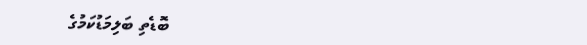ބޮޑެތި ބަލިމަޑުކަމުގެ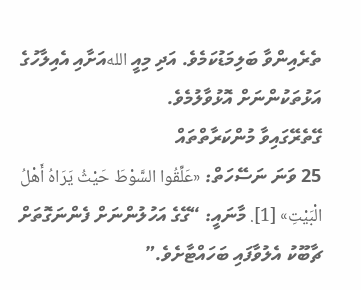ތެރެއިންވާ ބަލިމަޑުކަމެވެ. އަދި މިއީ اللهއަށާއި އެއިލާހުގެ އަޅުތަކުންނަށް އޮޅުވާލުމެވެ.
ގޭތެރޭގައިވާ މުންކަރާތްތައް
25 ވަނަ ނަސޭހަތް: «عَلِّقُوا السَّوْطَ حَيْثُ يَرَاهُ أَهْلُ الْبَيْتِ» [1]. މާނައީ: “ގޭގެ އަހުލުންނަށް ފެންނަގޮތަށް ޗާބޫކު އެލުވާފައި ބަހައްޓާށެވެ.”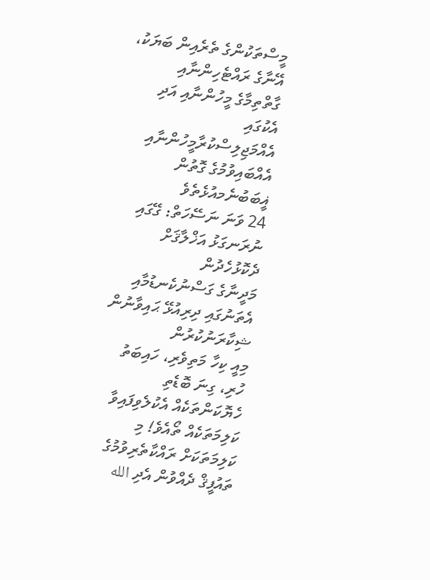މީސްތަކުންގެ ތެރެއިން ބަޔަކު، އޭނާގެ ރައްޓެހިންނާއި ގާތްތިމާގެ މީހުންނާއި އަދި އެކުގައި އެއްމަޖިލިސްކުރާމީހުންނާއި އެއްބައިވުމުގެ ގޮތުން ޣީބަބުނެމއުޅެތެވެ
24 ވަނަ ނަސޭހަތް: ގޭގައި ނުރަނގަޅު އަޚްލާޤަށް ދެކޮޅުހެދުން
މަދީނާގެ ގަސްނުކެނޑުމާއި އެތަނުގައި ދިރިއުޅޭ ޙައިވާނުން ޝިކާރަނުކުރުން
މިއީ ކިހާ މަތިވެރި، ހައިބަތު ހުރި، ގިނަ ބޮޑެތި ހެޔޮކަންތަކެއް އެކުލެވިފައިވާ ކަލިމަތަކެއް ތޯއެވެ! މި ކަލިމަތަކަށް ރައްކާތެރިވުމުގެ ތައުފީޤް ދެއްވުން އެދި الله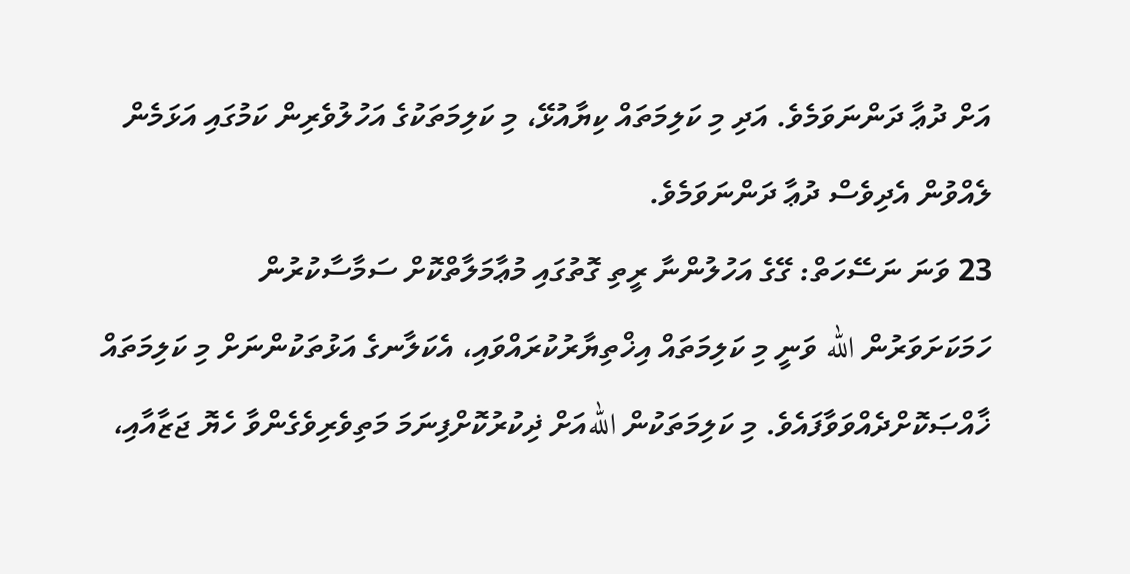އަށް ދުޢާ ދަންނަވަމެވެ. އަދި މި ކަލިމަތައް ކިޔާއުޅޭ، މި ކަލިމަތަކުގެ އަހުލުވެރިން ކަމުގައި އަޅަމެން ލެއްވުން އެދިވެސް ދުޢާ ދަންނަވަމެވެ.
23 ވަނަ ނަސޭހަތް: ގޭގެ އަހުލުންނާ ރީތި ގޮތުގައި މުޢާމަލާތްކޮށް ސަމާސާކުރުން
ހަމަކަށަވަރުން الله ވަނީ މި ކަލިމަތައް އިޚްތިޔާރުކުރައްވައި، އެކަލާނގެ އަޅުތަކުންނަށް މި ކަލިމަތައް ޚާއްޞަކޮށްދެއްވަވާފައެވެ. މި ކަލިމަތަކުން اللهއަށް ޛިކުރުކޮށްފިނަމަ މަތިވެރިވެގެންވާ ހެޔޮ ޖަޒާއާއި،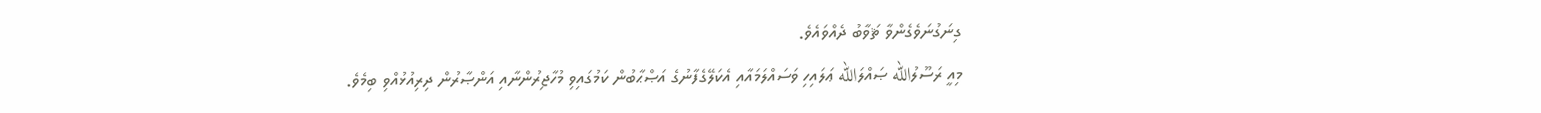ގިނަގުނަވެގެންވާ ޘަވާބު ދެއްވައެވެ.
މިއީ ރަސޫލުالله ޞައްލަالله ޢަލައިހި ވަސައްލަމައާއި އެކަލޭގެފާނުގެ އަޞްޙާބުން ކަމުގައިވި މުހާޖިރުންނާއި އަންޞާރުން ދިރިއުޅުއްވި ބިމެވެ.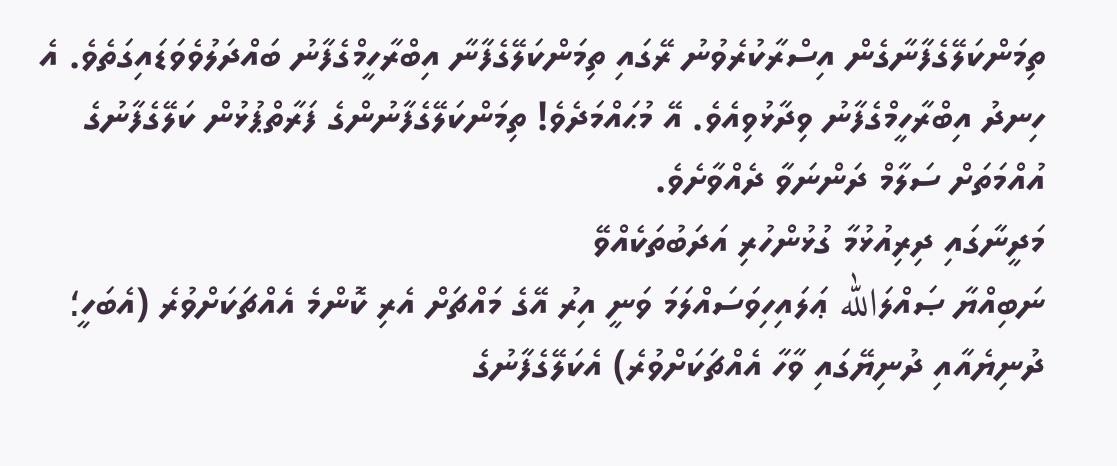ތިމަންކަލޭގެފާނާގެން އިސްރާކުރެވުނު ރޭގައި ތިމަންކަލޭގެފާނާ އިބްރާހީމްގެފާނު ބައްދަލުވެވަޑައިގަތެވެ. އެ ހިނދު އިބްރާހީމްގެފާނު ވިދާޅުވިއެވެ. އޭ މުޙައްމަދެވެ! ތިމަންކަލޭގެފާނުންގެ ފަރާތްޕުޅުން ކަލޭގެފާނުގެ އުއްމަތަށް ސަލާމް ދަންނަވާ ދެއްވާށެވެ.
މަދީނާގައި ދިރިއުޅުމާ ގުޅުންހުރި އަދަބުތަކެއްވޭ
ނަބިއްޔާ ޞައްލަالله ޢަލައިހިވަސައްލަމަ ވަނީ އިރު އޭގެ މައްޗަށް އެރި ކޮންމެ އެއްޗަކަށްވުރެ (އެބަހީ؛ ދުނިޔެއާއި ދުނިޔޭގައި ވާހާ އެއްޗަކަށްވުރެ) އެކަލޭގެފާނުގެ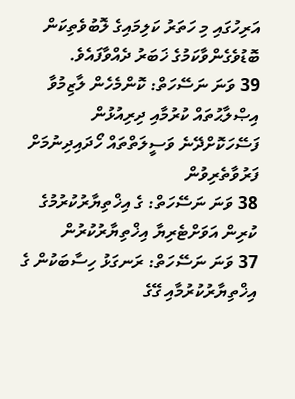އަރިހުގައި މި ހަތަރު ކަލިމައިގެ ލޮބުވެތިކަން ބޮޑުވެގެންވާކަމުގެ ޚަބަރު ދެއްވާފައެވެ.
39 ވަނަ ނަސޭހަތް: ކޮންމެހެން ލާޒިމުވާ އިޞްލާޙުތައް ކުރުމާއި ދިރިއުޅުން ފަސޭހަކޮށްދޭނެ ވަސީލަތްތައް ހޯދައިދިނުމަށް ފަރުވާތެރިވުން
38 ވަނަ ނަސޭހަތް: ގެ އިޚްތިޔާރުކުރުމުގެ ކުރިން އަވަށްޓެރިޔާ އިޚްތިޔާރުކުރުން
37 ވަނަ ނަސޭހަތް: ރަނގަޅު ހިސާބަކުން ގެ އިޚްތިޔާރުކުރުމާއި ގޭގެ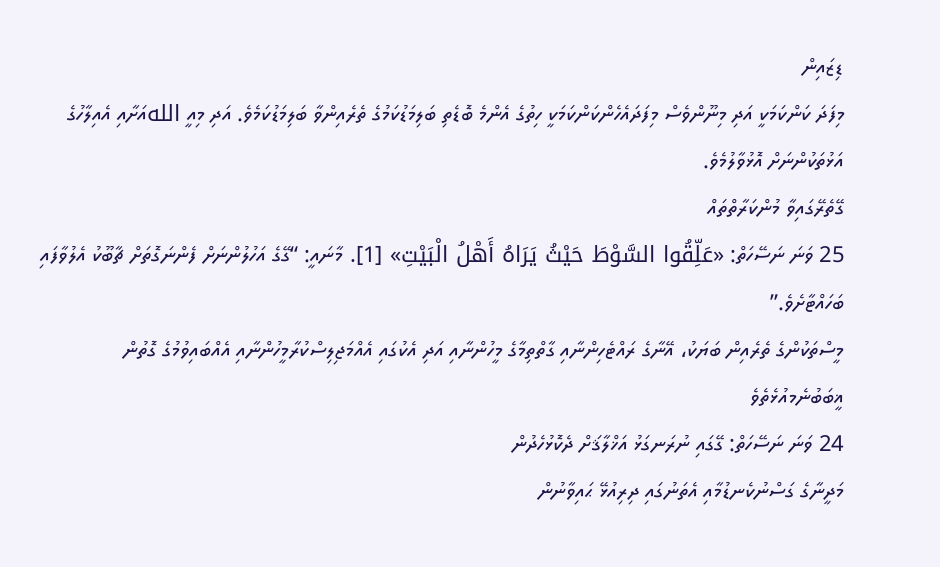ޑިޒައިން
މިފަދަ ކަންކަމަކީ އަދި މިނޫންވެސް މިފަދައެހެންކަންކަމަކީ ހިތުގެ އެންމެ ބޮޑެތި ބަލިމަޑުކަމުގެ ތެރެއިންވާ ބަލިމަޑުކަމެވެ. އަދި މިއީ اللهއަށާއި އެއިލާހުގެ އަޅުތަކުންނަށް އޮޅުވާލުމެވެ.
ގޭތެރޭގައިވާ މުންކަރާތްތައް
25 ވަނަ ނަސޭހަތް: «عَلِّقُوا السَّوْطَ حَيْثُ يَرَاهُ أَهْلُ الْبَيْتِ» [1]. މާނައީ: “ގޭގެ އަހުލުންނަށް ފެންނަގޮތަށް ޗާބޫކު އެލުވާފައި ބަހައްޓާށެވެ.”
މީސްތަކުންގެ ތެރެއިން ބަޔަކު، އޭނާގެ ރައްޓެހިންނާއި ގާތްތިމާގެ މީހުންނާއި އަދި އެކުގައި އެއްމަޖިލިސްކުރާމީހުންނާއި އެއްބައިވުމުގެ ގޮތުން ޣީބަބުނެމއުޅެތެވެ
24 ވަނަ ނަސޭހަތް: ގޭގައި ނުރަނގަޅު އަޚްލާޤަށް ދެކޮޅުހެދުން
މަދީނާގެ ގަސްނުކެނޑުމާއި އެތަނުގައި ދިރިއުޅޭ ޙައިވާނުން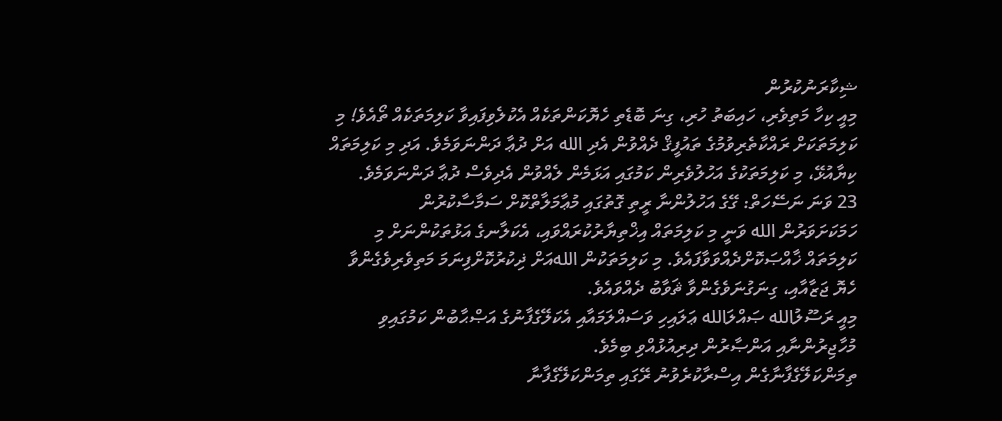ޝިކާރަނުކުރުން
މިއީ ކިހާ މަތިވެރި، ހައިބަތު ހުރި، ގިނަ ބޮޑެތި ހެޔޮކަންތަކެއް އެކުލެވިފައިވާ ކަލިމަތަކެއް ތޯއެވެ! މި ކަލިމަތަކަށް ރައްކާތެރިވުމުގެ ތައުފީޤް ދެއްވުން އެދި الله އަށް ދުޢާ ދަންނަވަމެވެ. އަދި މި ކަލިމަތައް ކިޔާއުޅޭ، މި ކަލިމަތަކުގެ އަހުލުވެރިން ކަމުގައި އަޅަމެން ލެއްވުން އެދިވެސް ދުޢާ ދަންނަވަމެވެ.
23 ވަނަ ނަސޭހަތް: ގޭގެ އަހުލުންނާ ރީތި ގޮތުގައި މުޢާމަލާތްކޮށް ސަމާސާކުރުން
ހަމަކަށަވަރުން الله ވަނީ މި ކަލިމަތައް އިޚްތިޔާރުކުރައްވައި، އެކަލާނގެ އަޅުތަކުންނަށް މި ކަލިމަތައް ޚާއްޞަކޮށްދެއްވަވާފައެވެ. މި ކަލިމަތަކުން اللهއަށް ޛިކުރުކޮށްފިނަމަ މަތިވެރިވެގެންވާ ހެޔޮ ޖަޒާއާއި، ގިނަގުނަވެގެންވާ ޘަވާބު ދެއްވައެވެ.
މިއީ ރަސޫލުالله ޞައްލަالله ޢަލައިހި ވަސައްލަމައާއި އެކަލޭގެފާނުގެ އަޞްޙާބުން ކަމުގައިވި މުހާޖިރުންނާއި އަންޞާރުން ދިރިއުޅުއްވި ބިމެވެ.
ތިމަންކަލޭގެފާނާގެން އިސްރާކުރެވުނު ރޭގައި ތިމަންކަލޭގެފާނާ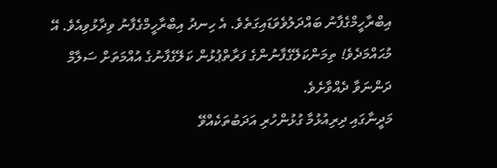އިބްރާހީމްގެފާނު ބައްދަލުވެވަޑައިގަތެވެ. އެ ހިނދު އިބްރާހީމްގެފާނު ވިދާޅުވިއެވެ. އޭ މުޙައްމަދެވެ! ތިމަންކަލޭގެފާނުންގެ ފަރާތްޕުޅުން ކަލޭގެފާނުގެ އުއްމަތަށް ސަލާމް ދަންނަވާ ދެއްވާށެވެ.
މަދީނާގައި ދިރިއުޅުމާ ގުޅުންހުރި އަދަބުތަކެއްވޭ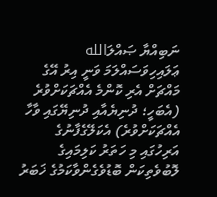ނަބިއްޔާ ޞައްލަالله ޢަލައިހިވަސައްލަމަ ވަނީ އިރު އޭގެ މައްޗަށް އެރި ކޮންމެ އެއްޗަކަށްވުރެ (އެބަހީ؛ ދުނިޔެއާއި ދުނިޔޭގައި ވާހާ އެއްޗަކަށްވުރެ) އެކަލޭގެފާނުގެ އަރިހުގައި މި ހަތަރު ކަލިމައިގެ ލޮބުވެތިކަން ބޮޑުވެގެންވާކަމުގެ ޚަބަރު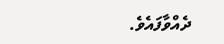ދެއްވާފައެވެ.